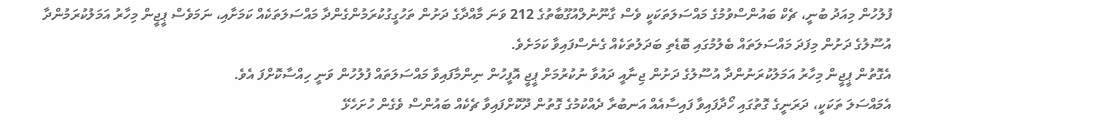ފުލުހުން މިއަދު ބުނީ، ޗެކް ބައުންސްވުމުގެ މައްސަލަތަކަކީ ވެސް ގާނޫނުލްއުގޫބާތުގެ 212 ވަނަ މާއްދާގެ ދަށުން ތަހުގީގުކުރަމުންގެންދާ މައްސަލަތަކެއް ކަމަށާއި، ނަމަވެސް ޕީޖީން މިހާރު އަމަލުކުރަމުންދާ އުސޫލުގެ ދަށުން މިފަދަ މައްސަލަތައް ބެލުމުގައި ބޮޑެތި ބަދަލުތަކެއް ގެނެސްފައިވާ ކަމަށެވެ.
އެގޮތުން ޕީޖީން މިހާރު އަމަލުކުރަނުންދާ އުސޫލުގެ ދަށުން ޖިނާއީ ދައުވާ ނުކުރުމަށް ޕީޖީ އޮފީހުން ނިންމާފައިވާ މައްސަލަތައް ފުލުހުން ވަނީ ހިއްސާކޮށްފަ އެވެ.
އެމައްސަލަ ތަކަކީ، ދަރަނީގެ ގޮތުގައި ހޯދާފައިވާ ފައިސާއެއް އަނބުރާ ދެއްކުމުގެ ގޮތުން ދޫކޮށްފައިވާ ޗެކެއް ބައުންސް ވެގެން ހުށަހެޅޭ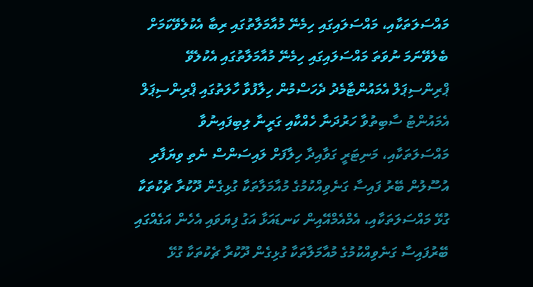މައްސަލަތަކާއި، މައްސަލައިގައި ހިމެނޭ މުއާމަލާތުގައި ރިބާ އެކުލެވޭކަމަށް ބެލެވޭނަމަ ނުވަތަ މައްސަލައިގައި ހިމެނޭ މުއާމަލާތުގައި އެކުލެވޭ ޕްރިންސިޕަލް އެމައުންޓާމެދު ދެހަސްމުން ހިލާފުވާ ހާލަތުގައި ޕްރިންސިޕަލް އެމައުންޓު ސާބިތުވާ ހަރުދަނާ ހެއްކާއި ގަރީނާ ލިބިފައިނުވާ މައްސަލަތަކާއި، މަނިޓަރީ ގަވާއިދާ ހިލާފަށް ލައިސަންސް ނެތި ވިޔަފާރި އުސޫލުން ބޭރު ފައިސާ ގަނެވިއްކުމުގެ މުއާމަލާތަކާ ގުޅިގެން ދޫކުރާ ޗެކުތަކާ ގުޅޭ މައްސަލަތަކާއި، އެމްއެމްއޭއިން ކަނޑައަޅާ އަގު ފިޔަވައި އެހެން އަގެއްގައި ބޭރުފައިސާ ގަނެވިއްކުމުގެ މުއާމަލާތަކާ ގުޅިގެން ދޫކުރާ ޗެކުތަކާ ގުޅޭ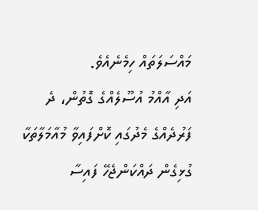މައްސަލަތައް ހިމެނެއެވެ.
އަދި އާއްމު އުސޫލެއްގެ ގޮތުން، ދެ ފަރުދެއްގެ މެދުގައި ކޮށްފައިވާ މުއާމަލާތަކާ ގުޅިގެން ދައްކަންޖެހޭ ފައިސާ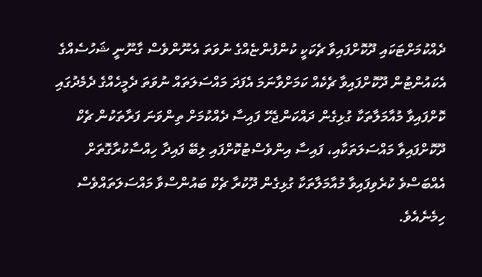ދެއްކުމަށްޓަކައި ދޫކޮށްފައިވާ ޗެކަކީ ކުންފުންޏެއްގެ ނުވަތަ އެނޫންވެސް ގާނޫނީ ޝަހުސެއްގެ އެކައުންޓުން ދޫކޮށްފައިވާ ޗެކެއް ކަމަށްވާނަމަ އެފަދަ މައްސަލަތައް ނުވަތަ ދެމީހެއްގެ ދެމެދުގައި ކޮށްފައިވާ މުއާމަލާތަކާ ގުޅިގެން ދައްކަންޖެހޭ ފައިސާ ދެއްކުމަށް ތިންވަނަ ފަރާތަކުން ޗެކް ދޫކޮށްފައިވާ މައްސަލަތަކާއި، ފައިސާ އިންވެސްޓުކޮށްފައި ލިބޭ ފައިދާ ހިއްސާކުރާގޮތަށް އެއްބަސްވެ ކުރެވިފައިވާ މުއާމަލާތަކާ ގުޅިގެން ދޫކުރާ ޗެކް ބައުންސްވާ މައްސަލަތައްވެސް ހިމެނެއެވެ.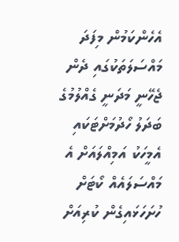އެހެންކަމުން މިފަދަ މައްސަލަތަކުގައި ދެން ޖެހޭނީ މަދަނީ ގެއްލުމުގެ ބަދަލު ހޯދުމަށްޓަކައި އެމީހަކު އަމިއްލައަށް އެ މައްސަލައެއް ކޯޓަށް ހުށަހަޅައިގެން ކުރިއަށް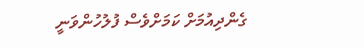ގެންދިއުމަށް ކަމަށްވެސް ފުލުހުންވަނީ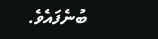ބުނެފައެވެ.